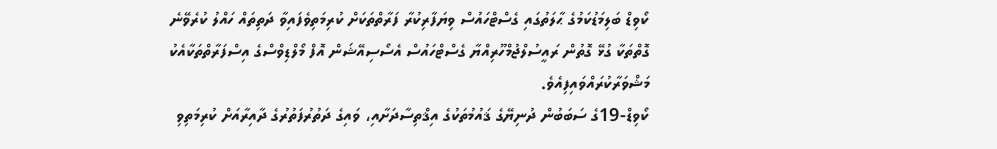ކޯވިޑް ބަލިމަޑުކަމުގެ ޙާލަތުގައި ގެސްޓްހައުސް ވިޔަފާރިކުރާ ފަރާތްތަކަށް ކުރިމަތިވެފައިވާ ދަތިތައް ހައްލު ކުރެވޭނެ ގޮތްތަކާ ގުޅޭ ގޮތުން ރައީސުލްޖުމްހޫރިއްޔާ ގެސްޓްހައުސް އެސޯސިއޭޝަން އޮފް މޯލްޑިވްސްގެ އިސްފަރާތްތަކާއެކު މަޝްވަރާކުރައްވައިފިއެވެ.
ކޯވިޑް-19ގެ ސަބަބުން ދުނިޔޭގެ ޤައުމުތަކުގެ އިޤްތިސާދަށާއި، ވައިގެ ދަތުރުފަތުރުގެ ދާއިރާއަށް ކުރިމަތިވި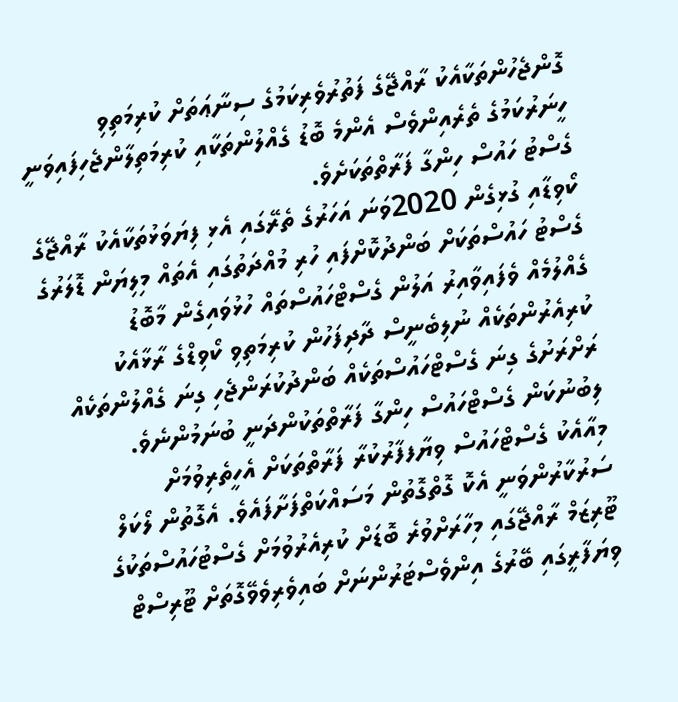ގޮންޖެހުންތަކާއެކު ރާއްޖޭގެ ފަތުރުވެރިކަމުގެ ސިނާޢަތަށް ކުރިމަތިވި ހީނަރުކަމުގެ ތެރެއިންވެސް އެންމެ ބޮޑު ގެއްލުންތަކާއި ކުރިމަތިލާންޖެހިފައިވަނީ ގެސްޓު ހައުސް ހިންގާ ފަރާތްތަކަށެވެ.
ކޯވިޑާއި ގުޅިގެން 2020ވަނަ އަހަރުގެ ތެރޭގައި އެޅި ފިޔަވަޅުތަކާއެކު ރާއްޖޭގެ ގެސްޓު ހައުސްތަކަށް ބަންދުކޮށްފައި ހުރި މުއްދަތުގައި އެތައް މިލިޔަން ޑޮލަރުގެ ގެއްލުމެއް ވެފައިވާއިރު އަލުން ގެސްޓްހައުސްތައް ހުޅުވައިގެން މާބޮޑު ކުރިއެރުންތަކެއް ނުލިބެނީސް ދާދިފަހުން ކުރިމަތިވި ކޯވިޑްގެ ރާޅާއެކު ރަށްރަށުގެ ގިނަ ގެސްޓްހައުސްތަކެއް ބަންދުކުރަންޖެހި ގިނަ ގެއްލުންތަކެއް ލިބުނުކަން ގެސްޓްހައުސް ހިންގާ ފަރާތްތަކުންދަނީ ބުނަމުންނެވެ.
މިއާއެކު ގެސްޓްހައުސް ވިޔާފފާރުކުރާ ފަރާތްތަކަށް އެހީތެރިވުމަށް ސަރުކާރުންވަނީ އެކޮ ގޮތްގޮތުން މަސައްކަތްފަށާފައެވެ. އެގޮތުން ލޯކަލް ޓޫރިޒަމް ރާއްޖޭގައި މިހާރަށްވުރެ ބޮޑަށް ކުރިއެރުވުމަށް ގެސްޓުހައުސްތަކުގެ ވިޔަފާރީގައި ބޭރުގެ އިންވެސްޓަރުންނަށް ބައިވެރިވެވޭގޮތަށް ޓޫރިސްޓް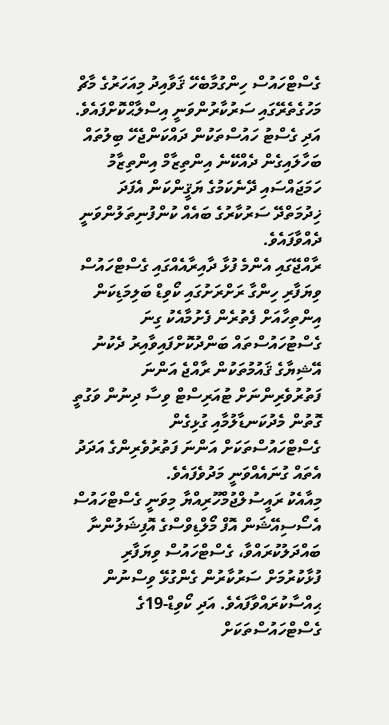ގެސްޓްހައުސް ހިންގުމާބެހޭ ޤަވާއިދު މިއަހަރުގެ މާޗް މަހުގެތެރޭގައި ސަރުކާރުންވަނީ އިސްލާޙްކޮށްފައެވެ.
އަދި ގެސްޓު ހައުސްތަކުން ދައްކަންޖެހޭ ބިލުތައް ބަހާލައިގެން ދެއްކޭނެ އިންތިޒާމް އިންތިޒާމު ހަމަޖައްސައި ދޭނެކަމުގެ ޔަޤީންކަން އެފަދަ ޚިދުމަތްދޭ ސަރުކާރުގެ ބައެއް ކުންފުނިތަލުންވަނީ ދެއްވާފައެވެ.
ރާއްޖޭގައި އެންމެ ފުޅާ ދާއިރާއެއްގައި ގެސްޓްހައުސް ވިޔަފާރި ހިންގާ ރަށްރަށުގައި ކޯވިޑް ބަލިމަޑިކަން އިންތިހާއަށް ފެތުރެން ފެށުމާއެކު ގިނަ ގެސްޓުހައުސްތައް ބަންދުކޮށްފައިވާއިރު ދެކުނު އޭޝިޔާގެ ޤައުމުތަކުން ރާއްޖެ އަންނަ ފަތުރުވެރިންނަށް ޓުއަރިސްޓް ވިސާ ދިނުން ވަގުތީ ގޮތުން މެދުކަނޑާލުމާއި ގުޅިގެން ގެސްޓްހައުސްތަކަށް އަންނަ ފަތުރުވެރިންގެ އަދަދު އެތައް ގުނައެއްވަނީ މަދުވެފައެވެ.
މިއާއެކު ރައީސުލްޖުމްހޫރިއްޔާ މިވަނީ ގެސްޓްހައުސް އެސޯސިއޭޝަން އޮފް މޯލްޑިވްސްގެ އޮފިޝަލުންނާ ބައްދަލުކުރައްވާ، ގެސްޓްހައުސް ވިޔަފާރި ފުޅާކުރުމަށް ސަރުކާރުން ގެންގުޅޭ ވިސްނުން ޙިއްސާކުރައްވާފައެވެ. އަދި ކޯވިޑް-19ގެ ގެސްޓްހައުސްތަކަށް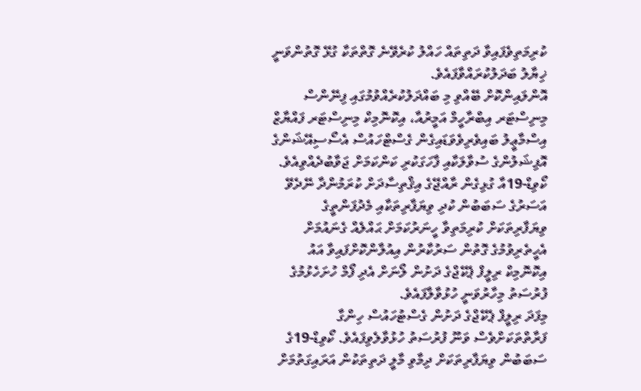ކުރިމަތިވެފައިވާ ދަތިތައް ހައްލު ކުރެވޭނެ ގޮތްތަކާ ގުޅޭ ގޮތުންވަނީ ޚިޔާލު ބަދަލުކުރައްވާފައެވެ.
އޮންލައިންކޮށް ބޭއްވި މި ބައްދަލުކުރެއްވުމުގައި ފިނޭންސް މިނިސްޓަރ އިބްރާހީމް އަމީރުއާ، އިކޮނޮމިކް މިނިސްޓަރ ފައްޔާޒް އިސްމާޢީލު ބައިވެރިވެވަޑައިގެން ގެސްޓްހައުސް އެސޯސިއޭޝަންގެ އޮފިޝަލުންގެ ސުވާލަކާއި ފާހަގަކުރި ކަންކަމަށް ޖަވާބުދެއްވިއެވެ.
ކޯވިޑް-19އާ ގުޅިގެން ރާއްޖޭގެ އިޤްތިސާދަށް ކުރަމުންދާ ނޭދެވޭ އަސަރުގެ ސަބަބުން ކުދި ވިޔަފާރިތަކާއި މެދުފަންތީގެ ވިޔަފާރިތަކަށް ކުރިމަތިވާ ހީނަރުކަމަށް ޙައްލެއް ގެނައުމަށް އެހީތެރިވުމުގެ ގޮތުން ސަރުކާރުން އިއުލާންކޮށްފައިވާ އައު އިކޮނޮމިކް ރިލީފް ޕެކޭޖްގެ ދަށުން ލޯނަށް އެދި ފޯމް ހުށަހެޅުމުގެ ފުރުސަތު މިހާރުވަނީ ހުޅުވާލާފައެވެ.
މިފަދަ ރިލީފް ޕެކޭޖްގެ ދަށުން ގެސްޓުހައުސް ހިންގާ ފަރާތްތަކަށްވެސް ވަނޫ ފުރުސަތު ހުޅުވާލެވިފައެވެ. ކޯވިޑް-19ގެ ސަބަބުން ވިޔަފާރިތަކަށް ދިމާވި މާލީ ދަތިތަކުން އަރައިގަތުމަށް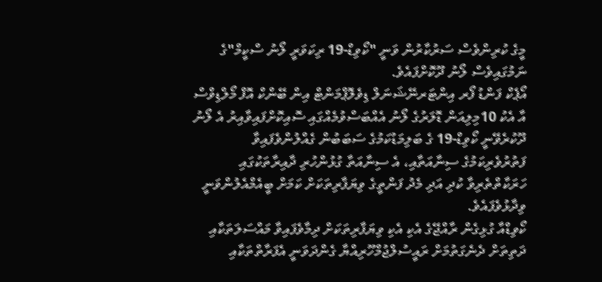މީގެ ކުރިންވެސް ސަރުކާރުން ވަނީ "ކޯވިޑް-19 ރިކަވަރީ ލޯނު ސްކީމް"ގެ ނަމުގައިވެސް ލޯނު ދޫކޮށްފައެވެ.
އޯޕެކް ފަންޑު ފޯރ އިންޓަރނޭޝަނަލް ޑިވެލޮޕްމަންޓް އިން ބޭންކް އޮފް މޯލްޑިވްސް އާ އެކު 10މިލިއަން ޑޮލަރުގެ ލޯނު އެއްބަސްވުމެއްގައި ސޮއިކޮށްފައިވާއިރު އެ ލޯނު ދޫކުރެވޭނީ ކޯވިޑް-19 ގެ ބަލިމަޑުކަމުގެ ސަބަބުން ގެއްލުންވެފައިވާ ފަތުރުވެރިކަމުގެ ސިނާއަތާއި، އެ ސިނާއަތާ ގުޅުންހުރި ދާއިރާތަކުގައި ހަރަކާތްތެރިވާ ކުދި އަދި މެދު ފަންތީގެ ވިޔަފާރިތަކަށް ކަމަށް ބީއެމްއެލުންވަނީ ވިދާޅުވެފައެވެ.
ކޯވިޑްއާ ގުޅިގެން ރާއްޖޭގެ އެކި އެކި ވިޔަފާރިތަކަށް ދިމާވެފައިވާ މައްސަލަތަކާއި ދަތިތަށް ދެނެގަތުމަށް ރައީސުލްޖުމްހޫރިއްޔާ ގެންދަވަނީ އެފަރާތްތަކާއި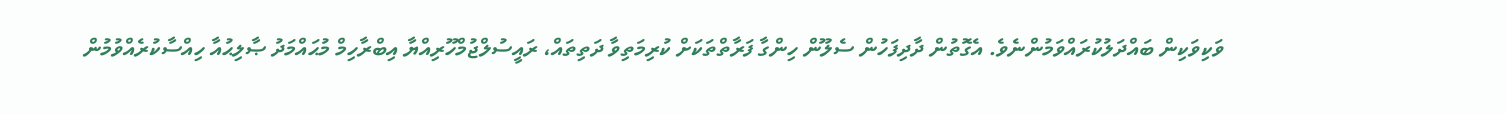ވަކިވަކިން ބައްދަލުކުރައްވަމުންނެވެ. އެގޮތުން ދާދިފަހުން ސެލޫން ހިންގާ ފަރާތްތަކަށް ކުރިމަތިވާ ދަތިތައް، ރައީސުލްޖުމްހޫރިއްޔާ އިބްރާހިމް މުޙައްމަދު ޞާލިޙުއާ ހިއްސާކުރެއްވުމުން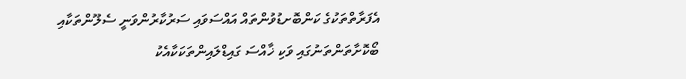އެފަރާތްތަކުގެ ކަންބޮށޑުވުންތައް އައްސަވައި ސަރުކާރުންވަނީ ސެލޫންތަކާއި ބޯކޮށާތަންތަނުގައި ވަކި ޚާއްސަ ގައިޑްލައިންތަކަކާއެކު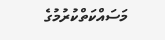މަސައްކަތްކުރުމުގެ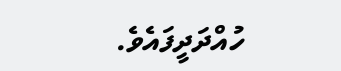ހުއްދަދީފައެވެ.